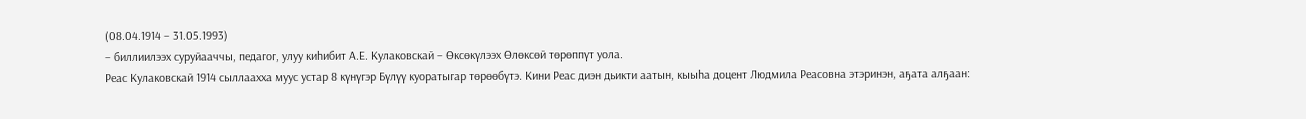(08.04.1914 – 31.05.1993)
– биллиилээх суруйааччы, педагог, улуу киһибит А.Е. Кулаковскай – Өксөкүлээх Өлөксөй төрөппүт уола.
Реас Кулаковскай 1914 сыллаахха муус устар 8 күнүгэр Бүлүү куоратыгар төрөөбүтэ. Кини Реас диэн дьикти аатын, кыыһа доцент Людмила Реасовна этэринэн, аҕата алҕаан: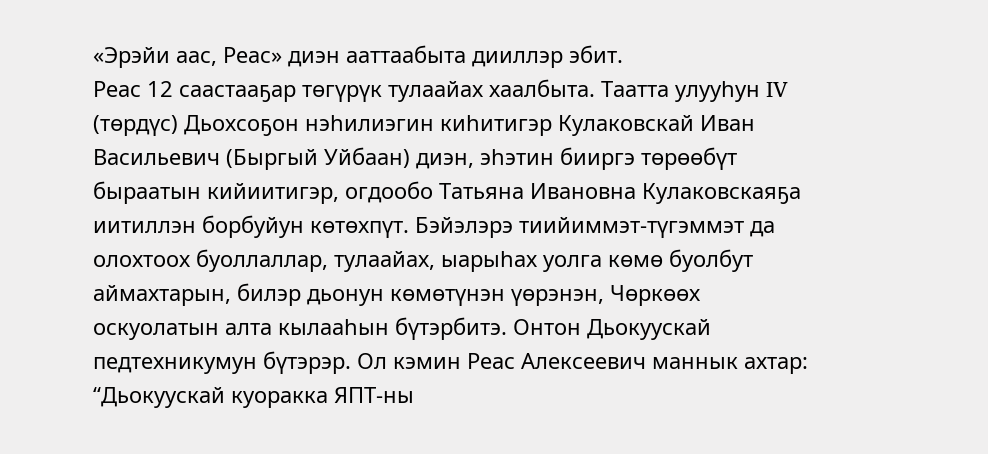«Эрэйи аас, Реас» диэн ааттаабыта дииллэр эбит.
Реас 12 саастааҕар төгүрүк тулаайах хаалбыта. Таатта улууһун IV (төрдүс) Дьохсоҕон нэһилиэгин киһитигэр Кулаковскай Иван Васильевич (Быргый Уйбаан) диэн, эһэтин бииргэ төрөөбүт быраатын кийиитигэр, огдообо Татьяна Ивановна Кулаковскаяҕа иитиллэн борбуйун көтөхпүт. Бэйэлэрэ тиийиммэт-түгэммэт да олохтоох буоллаллар, тулаайах, ыарыһах уолга көмө буолбут аймахтарын, билэр дьонун көмөтүнэн үөрэнэн, Чөркөөх оскуолатын алта кылааһын бүтэрбитэ. Онтон Дьокуускай педтехникумун бүтэрэр. Ол кэмин Реас Алексеевич маннык ахтар: “Дьокуускай куоракка ЯПТ-ны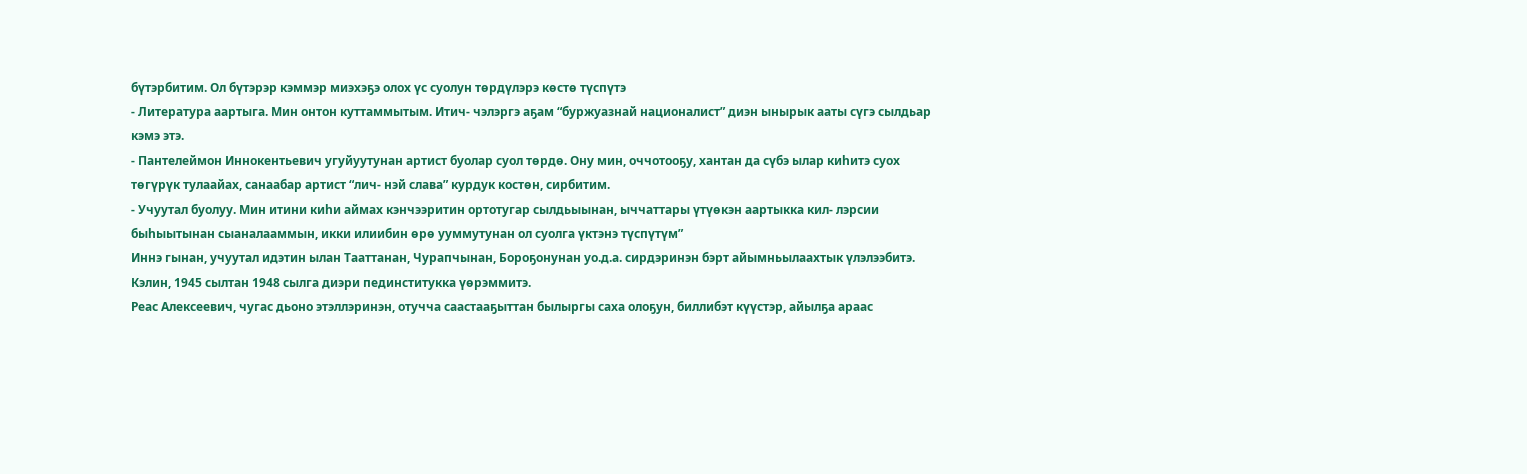бүтэрбитим. Ол бүтэрэр кэммэр миэхэҕэ олох үс суолун төрдүлэрэ көстө түспүтэ
- Литература аартыга. Мин онтон куттаммытым. Итич- чэлэргэ аҕам “буржуазнай националист” диэн ынырык ааты сүгэ сылдьар кэмэ этэ.
- Пантелеймон Иннокентьевич угуйуутунан артист буолар суол төрдө. Ону мин, оччотооҕу, хантан да сүбэ ылар киһитэ суох төгүрүк тулаайах, санаабар артист “лич- нэй слава” курдук костөн, сирбитим.
- Учуутал буолуу. Мин итини киһи аймах кэнчээритин ортотугар сылдьыынан, ыччаттары үтүөкэн аартыкка кил- лэрсии быһыытынан сыаналааммын, икки илиибин өрө ууммутунан ол суолга үктэнэ түспүтүм”
Иннэ гынан, учуутал идэтин ылан Тааттанан, Чурапчынан, Бороҕонунан уо.д.а. сирдэринэн бэрт айымньылаахтык үлэлээбитэ. Кэлин, 1945 сылтан 1948 сылга диэри пединститукка үөрэммитэ.
Реас Алексеевич, чугас дьоно этэллэринэн, отучча саастааҕыттан былыргы саха олоҕун, биллибэт күүстэр, айылҕа араас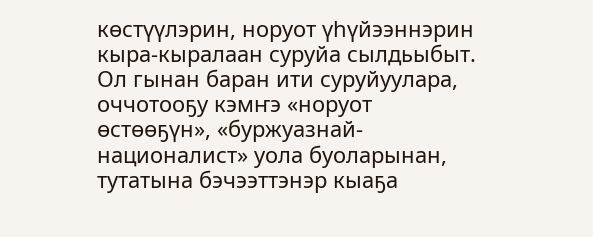көстүүлэрин, норуот үһүйээннэрин кыра-кыралаан суруйа сылдьыбыт. Ол гынан баран ити суруйуулара, оччотооҕу кэмҥэ «норуот өстөөҕүн», «буржуазнай-националист» уола буоларынан, тутатына бэчээттэнэр кыаҕа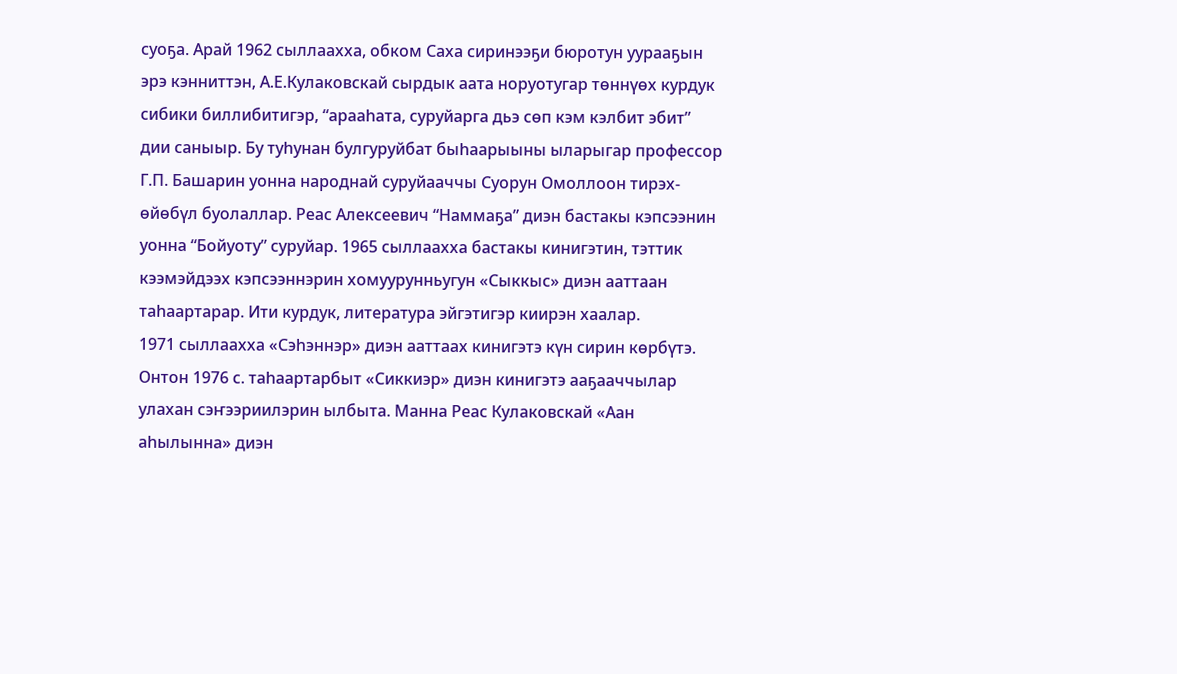суоҕа. Арай 1962 сыллаахха, обком Саха сиринээҕи бюротун уурааҕын эрэ кэнниттэн, А.Е.Кулаковскай сырдык аата норуотугар төннүөх курдук сибики биллибитигэр, “арааһата, суруйарга дьэ сөп кэм кэлбит эбит” дии саныыр. Бу туһунан булгуруйбат быһаарыыны ыларыгар профессор Г.П. Башарин уонна народнай суруйааччы Суорун Омоллоон тирэх-өйөбүл буолаллар. Реас Алексеевич “Наммаҕа” диэн бастакы кэпсээнин уонна “Бойуоту” суруйар. 1965 сыллаахха бастакы кинигэтин, тэттик кээмэйдээх кэпсээннэрин хомуурунньугун «Сыккыс» диэн ааттаан таһаартарар. Ити курдук, литература эйгэтигэр киирэн хаалар.
1971 сыллаахха «Сэһэннэр» диэн ааттаах кинигэтэ күн сирин көрбүтэ. Онтон 1976 с. таһаартарбыт «Сиккиэр» диэн кинигэтэ ааҕааччылар улахан сэҥээриилэрин ылбыта. Манна Реас Кулаковскай «Аан аһылынна» диэн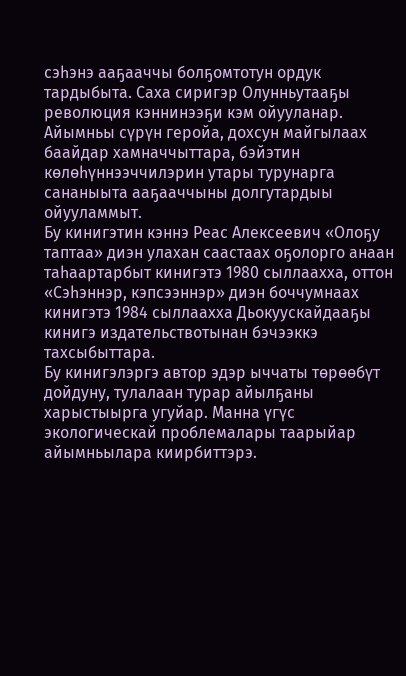сэһэнэ ааҕааччы болҕомтотун ордук тардыбыта. Саха сиригэр Олунньутааҕы революция кэннинээҕи кэм ойууланар. Айымньы сүрүн геройа, дохсун майгылаах баайдар хамначчыттара, бэйэтин көлөһүннээччилэрин утары турунарга сананыыта ааҕааччыны долгутардыы ойууламмыт.
Бу кинигэтин кэннэ Реас Алексеевич «Олоҕу таптаа» диэн улахан саастаах оҕолорго анаан таһаартарбыт кинигэтэ 1980 сыллаахха, оттон «Сэһэннэр, кэпсээннэр» диэн боччумнаах кинигэтэ 1984 сыллаахха Дьокуускайдааҕы кинигэ издательствотынан бэчээккэ тахсыбыттара.
Бу кинигэлэргэ автор эдэр ыччаты төрөөбүт дойдуну, тулалаан турар айылҕаны харыстыырга угуйар. Манна үгүс экологическай проблемалары таарыйар айымньылара киирбиттэрэ.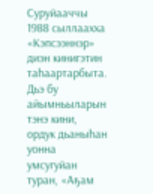Суруйааччы 1988 сыллаахха «Кэпсээннэр» диэн кинигэтин таһаартарбыта. Дьэ бу айымньыларын тэнэ кини, ордук дьаныһан уонна умсугуйан туран, «Аҕам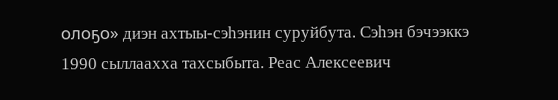олоҕо» диэн ахтыы-сэһэнин суруйбута. Сэһэн бэчээккэ 1990 сыллаахха тахсыбыта. Реас Алексеевич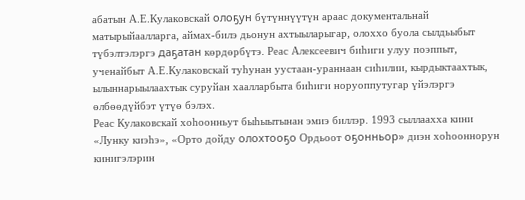абатын А.Е.Кулаковскай олоҕун бүтүннүүтүн араас документальнай матырыйаалларга, аймах-билэ дьонун ахтыыларыгар, олоххо буола сылдьыбыт түбэлтэлэргэ даҕатан көрдөрбүтэ. Реас Алексеевич биһиги улуу поэппыт, ученайбыт А.Е.Кулаковскай туһунан уустаан-ураннаан сиһилии, кырдыктаахтык, ылыннарыылаахтык суруйан хаалларбыта биһиги норуоппутугар үйэлэргэ өлбөөдүйбэт үтүө бэлэх.
Реас Кулаковскай хоһоонньут быһыытынан эмиэ биллэр. 1993 сыллаахха кини «Лунку киэһэ», «Орто дойду олохтооҕо Ордьоот оҕонньор» диэн хоһооннорун кинигэлэрин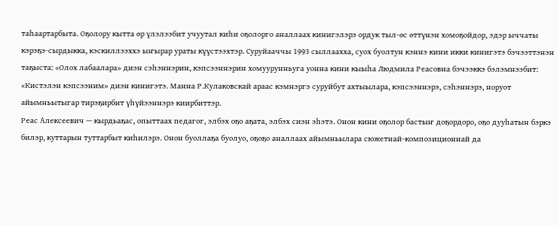таһаартарбыта. Оҕолору кытта өр үлэлээбит учуутал киһи оҕолорго аналлаах кинигэлэрэ ордук тыл-өс өттүнэн хомоҕойдор, эдэр ыччаты кэрэҕэ-сырдыкка, кэскиллээххэ ыҥырар ураты күүстээхтэр. Суруйааччы 1993 сыллаахха, суох буолтун кэннэ кини икки кинигэтэ бэчээттэнэн таҕыста: «Олох лабаалара» диэн сэһэннэрин, кэпсээннэрин хомуурунньуга уонна кини кыыһа Людмила Реасовна бэчээккэ бэлэмнээбит: «Кистэлэн кэпсээним» диэн кинигэтэ. Манна Р.Кулаковскай араас кэмнэргэ суруйбут ахтыылара, кэпсээннэрэ, сэһэннэрэ, норуот айымньытыгар тирэҕирбит үһүйээннэрэ киирбиттэр.
Реас Алексеевич — кырдьаҕас, опыттаах педагог, элбэх оҕо аҕата, элбэх сиэн эһэтэ. Онон кини оҕолор бастыҥ доҕордоро, оҕо дууһатын бэркэ билэр, куттарын туттарбыт киһилэрэ. Онон буоллаҕа буолуо, оҕоҕо аналлаах айымньылара сюжетнай-композиционнай да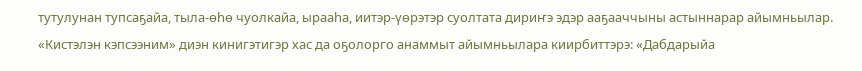тутулунан тупсаҕайа, тыла-өһө чуолкайа, ырааһа, иитэр-үөрэтэр суолтата дириҥэ эдэр ааҕааччыны астыннарар айымньылар.
«Кистэлэн кэпсээним» диэн кинигэтигэр хас да оҕолорго анаммыт айымньылара киирбиттэрэ: «Дабдарыйа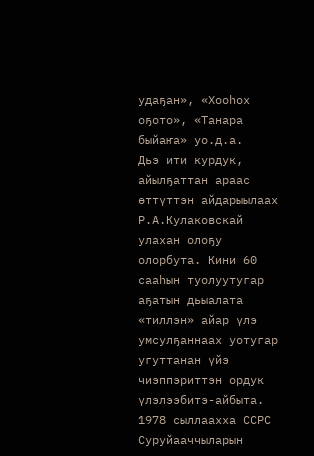удаҕан», «Хооһох оҕото», «Танара быйаҥа» уо.д.а.
Дьэ ити курдук, айылҕаттан араас өттүттэн айдарыылаах Р.А.Кулаковскай улахан олоҕу олорбута. Кини 60 сааһын туолуутугар аҕатын дьыалата «тиллэн» айар үлэ умсулҕаннаах уотугар угуттанан үйэ чиэппэриттэн ордук үлэлээбитэ-айбыта. 1978 сыллаахха ССРС Суруйааччыларын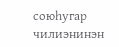союһугар чилиэнинэн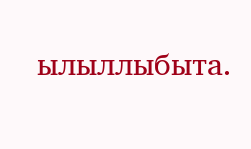ылыллыбыта.